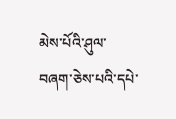མེས་པོའི་ཤུལ་བཞག་ཅེས་པའི་དཔེ་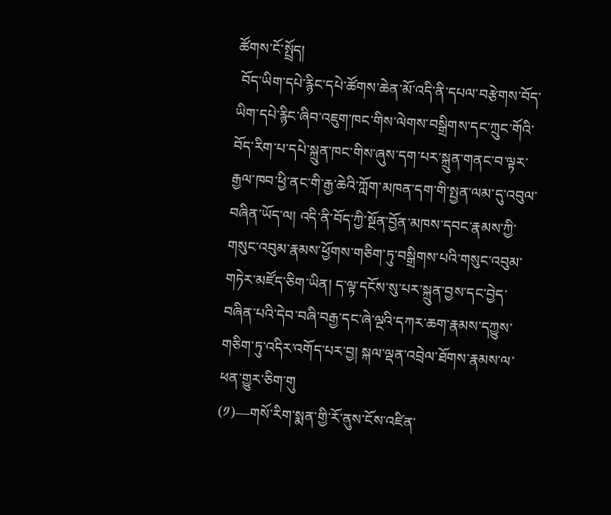ཚོགས་ངོ་སྤྲོད།
 བོད་ཡིག་དཔེ་རྙིང་དཔེ་ཚོགས་ཆེན་མོ་འདི་ནི་དཔལ་བརྩེགས་བོད་ཡིག་དཔེ་རྙིང་ཞིབ་འཇུག་ཁང་གིས་ལེགས་བསྒྲིགས་དང་ཀྲུང་གོའི་བོད་རིག་པ་དཔེ་སྐྲུན་ཁང་གིས་ཞུས་དག་པར་སྐྲུན་གནང་བ་ལྟར་རྒྱལ་ཁབ་ཕྱི་ནང་གི་རྒྱ་ཆེའི་ཀློག་མཁན་དག་གི་སྤྱན་ལམ་དུ་འབུལ་བཞིན་ཡོད་ལ། འདི་ནི་བོད་ཀྱི་སྔོན་བྱོན་མཁས་དབང་རྣམས་ཀྱི་གསུང་འབུམ་རྣམས་ཕྱོགས་གཅིག་ཏུ་བསྒྲིགས་པའི་གསུང་འབུམ་གཏེར་མཛོད་ཅིག་ཡིན། ད་ལྟ་དངོས་སུ་པར་སྐྲུན་བྱས་དང་བྱེད་བཞིན་པའི་དེབ་བཞི་བརྒྱ་དང་ཞེ་ལྔའི་དཀར་ཆག་རྣམས་དཀྱུས་གཅིག་ཏུ་འདིར་འགོད་པར་བྱ། སྐལ་ལྡན་འབྲེལ་ཐོགས་རྣམས་ལ་ཕན་གྱུར་ཅིག་གུ
(༡)—གསོ་རིག་སྨན་གྱི་རོ་ནུས་ངོས་འཛིན་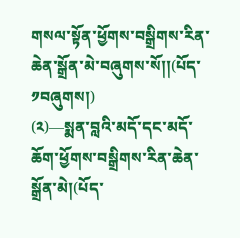གསལ་སྟོན་ཕྱོགས་བསྒྲིགས་རིན་ཆེན་སྒྲོན་མེ་བཞུགས་སོ།།(པོད་༡བཞུགས།)
(༢)—སྨན་བླའི་མདོ་དང་མདོ་ཆོག་ཕྱོགས་བསྒྲིགས་རིན་ཆེན་སྒྲོན་མེ།(པོད་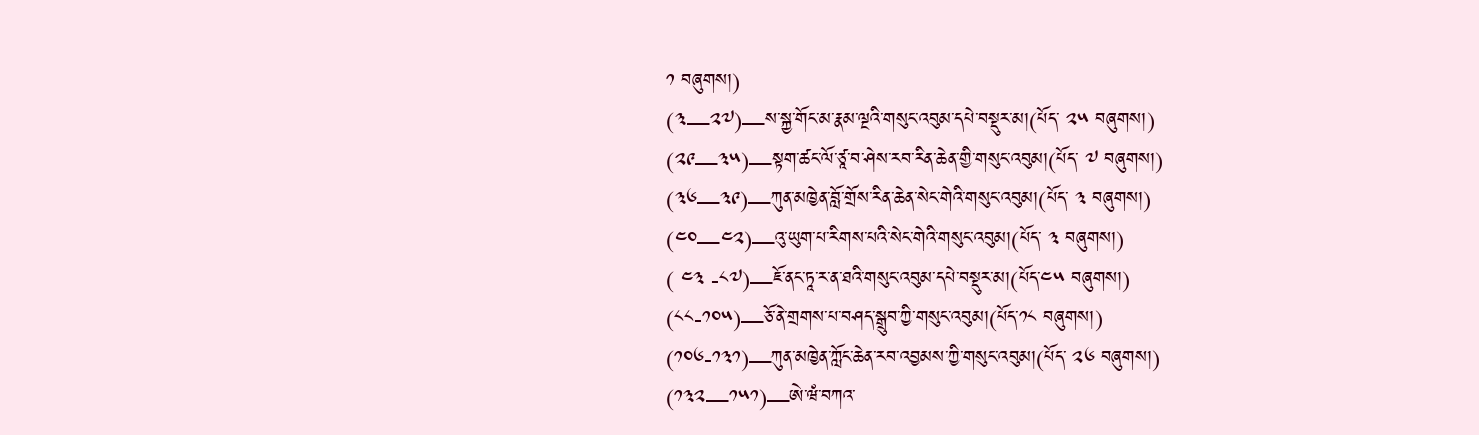༡ བཞུགས།)
(༣—༢༧)—ས་སྐྱ་གོང་མ་རྣམ་ལྔའི་གསུང་འབུམ་དཔེ་བསྡུར་མ།(པོད་ ༢༥ བཞུགས།)
(༢༩—༣༥)—སྟག་ཚང་ལོ་ཙཱ་བ་ཤེས་རབ་རིན་ཆེན་གྱི་གསུང་འབུམ།(པོད་ ༧ བཞུགས།)
(༣༦—༣༩)—ཀུན་མཁྱེན་བློ་གྲོས་རིན་ཆེན་སེང་གེའི་གསུང་འབུམ།(པོད་ ༣ བཞུགས།)
(༤༠—༤༢)—འུ་ཡུག་པ་རིགས་པའི་སེང་གེའི་གསུང་འབུམ།(པོད་ ༣ བཞུགས།)
( ༤༣ -༨༧)—ཇོ་ནང་ཏཱ་ར་ན་ཐའི་གསུང་འབུམ་དཔེ་བསྡུར་མ།(པོད་༤༥ བཞུགས།)
(༨༨-༡༠༥)—ཅོ་ནེ་གྲགས་པ་བཤད་སྒྲུབ་ཀྱི་གསུང་འབུམ།(པོད་༡༨ བཞུགས།)
(༡༠༦-༡༣༡)—ཀུན་མཁྱེན་ཀློང་ཆེན་རབ་འབྱམས་ཀྱི་གསུང་འབུམ།(པོད་ ༢༦ བཞུགས།)
(༡༣༢—༡༥༡)—ཨེ་ཝཾ་བཀའ་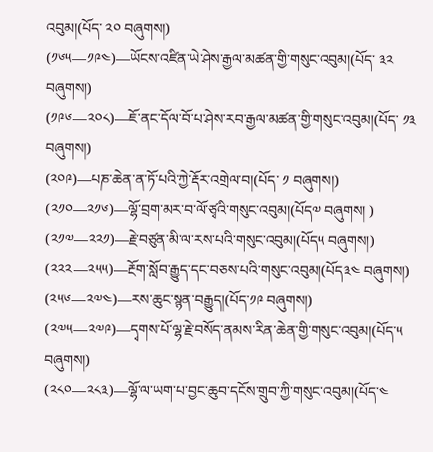འབུམ།(པོད་ ༢༠ བཞུགས།)
(༡༦༥—༡༩༤)—ཡོངས་འཛིན་ཡེ་ཤེས་རྒྱལ་མཚན་གྱི་གསུང་འབུམ།(པོད་ ༣༢ བཞུགས།)
(༡༩༦—༢༠༨)—ཇོ་ནང་དོལ་བོ་པ་ཤེས་རབ་རྒྱལ་མཚན་གྱི་གསུང་འབུམ།(པོད་ ༡༣ བཞུགས།)
(༢༠༩)—པཎ་ཆེན་ན་ཏོ་པའི་ཀྱེ་རྡོར་འགྲེལ་བ།(པོད་ ༡ བཞུགས།)
(༢༡༠—༢༡༦)—ལྷོ་བྲག་མར་བ་ལོ་ཙྭའི་གསུང་འབུམ།(པོད༧ བཞུགས། )
(༢༡༧—༢༢༡)—རྗེ་བཙུན་མི་ལ་རས་པའི་གསུང་འབུམ།(པོད༥ བཞུགས།)
(༢༢༢—༢༥༥)—རྔོག་སློབ་རྒྱུད་དང་བཅས་པའི་གསུང་འབུམ།(པོད༣༤ བཞུགས།)
(༢༥༦—༢༧༤)—རས་ཆུང་སྙན་བརྒྱུད།(པོད་༡༩ བཞུགས།)
(༢༧༥—༢༧༩)—དྭགས་པོ་ལྷ་རྗེ་བསོད་ནམས་རིན་ཆེན་གྱི་གསུང་འབུམ།(པོད་༥ བཞུགས།)
(༢༨༠—༢༨༣)—ལྷོ་ལ་ཡག་པ་བྱང་ཆུབ་དངོས་གྲུབ་ཀྱི་གསུང་འབུམ།(པོད་༤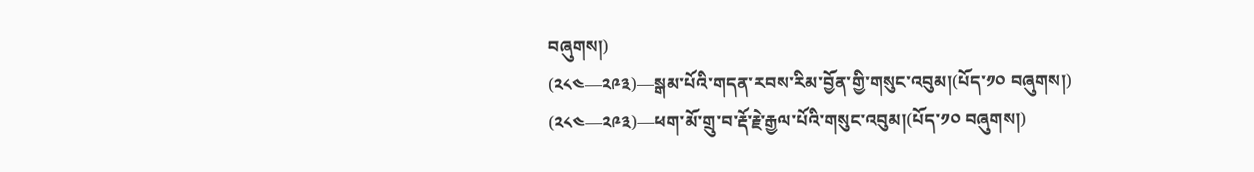བཞུགས།)
(༢༨༤—༢༩༣)—སྒམ་པོའི་གདན་རབས་རིམ་བྱོན་གྱི་གསུང་འབུམ།(པོད་༡༠ བཞུགས།)
(༢༨༤—༢༩༣)—ཕག་མོ་གྲུ་བ་རྡོ་རྗེ་རྒྱལ་པོའི་གསུང་འབུམ།(པོད་༡༠ བཞུགས།)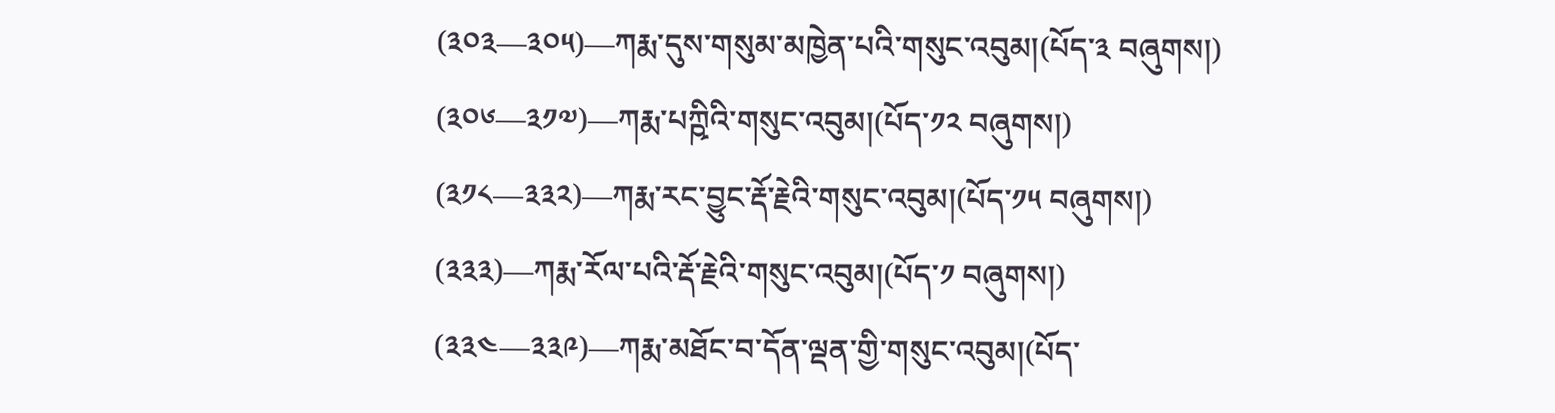(༣༠༣—༣༠༥)—ཀརྨ་དུས་གསུམ་མཁྱེན་པའི་གསུང་འབུམ།(པོད་༣ བཞུགས།)
(༣༠༦—༣༡༧)—ཀརྨ་པཀྵིའི་གསུང་འབུམ།(པོད་༡༢ བཞུགས།)
(༣༡༨—༣༣༢)—ཀརྨ་རང་བྱུང་རྡོ་རྗེའི་གསུང་འབུམ།(པོད་༡༥ བཞུགས།)
(༣༣༣)—ཀརྨ་རོལ་པའི་རྡོ་རྗེའི་གསུང་འབུམ།(པོད་༡ བཞུགས།)
(༣༣༤—༣༣༩)—ཀརྨ་མཐོང་བ་དོན་ལྡན་གྱི་གསུང་འབུམ།(པོད་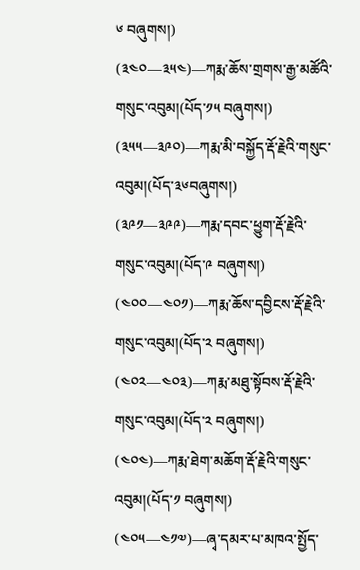༦ བཞུགས།)
(༣༤༠—༣༥༤)—ཀརྨ་ཆོས་གྲགས་རྒྱ་མཚོའི་གསུང་འབུམ།(པོད་༡༥ བཞུགས།)
(༣༥༥—༣༩༠)—ཀརྨ་མི་བསྐྱོད་རྡོ་རྗེའི་གསུང་འབུམ།(པོད་༣༦བཞུགས།)
(༣༩༡—༣༩༩)—ཀརྨ་དབང་ཕྱུག་རྡོ་རྗེའི་གསུང་འབུམ།(པོད་༩ བཞུགས།)
(༤༠༠—༤༠༡)—ཀརྨ་ཆོས་དབྱིངས་རྡོ་རྗེའི་གསུང་འབུམ།(པོད་༢ བཞུགས།)
(༤༠༢—༤༠༣)—ཀརྨ་མཐུ་སྟོབས་རྡོ་རྗེའི་གསུང་འབུམ།(པོད་༢ བཞུགས།)
(༤༠༤)—ཀརྨ་ཐེག་མཆོག་རྡོ་རྗེའི་གསུང་འབུམ།(པོད་༡ བཞུགས།)
(༤༠༥—༤༡༧)—ཞྭ་དམར་པ་མཁའ་སྤྱོད་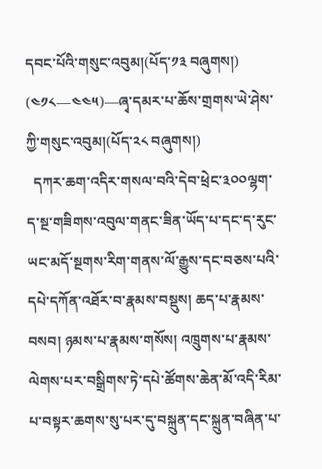དབང་པོའི་གསུང་འབུམ།(པོད་༡༣ བཞུགས།)
(༤༡༨—༤༤༥)—ཞྭ་དམར་པ་ཆོས་གྲགས་ཡེ་ཤེས་ཀྱི་གསུང་འབུམ།(པོད་༢༨ བཞུགས།)
  དཀར་ཆག་འདིར་གསལ་བའི་དེབ་ཕྲེང་༣༠༠ལྷག་ད་སྔ་གཟིགས་འབུལ་གནང་ཟིན་ཡོད་པ་དང་ད་རུང་ཡང་མདོ་སྔགས་རིག་གནས་ལོ་རྒྱུས་དང་བཅས་པའི་དཔེ་དཀོན་འཐོར་བ་རྣམས་བསྡུས། ཆད་པ་རྣམས་བསབ། ཉམས་པ་རྣམས་གསོས། འཁྲུགས་པ་རྣམས་ལེགས་པར་བསྒྲིགས་ཏེ་དཔེ་ཚོགས་ཆེན་མོ་འདི་རིམ་པ་བསྟར་ཆགས་སུ་པར་དུ་བསྐྲུན་དང་སྐྲུན་བཞིན་པ་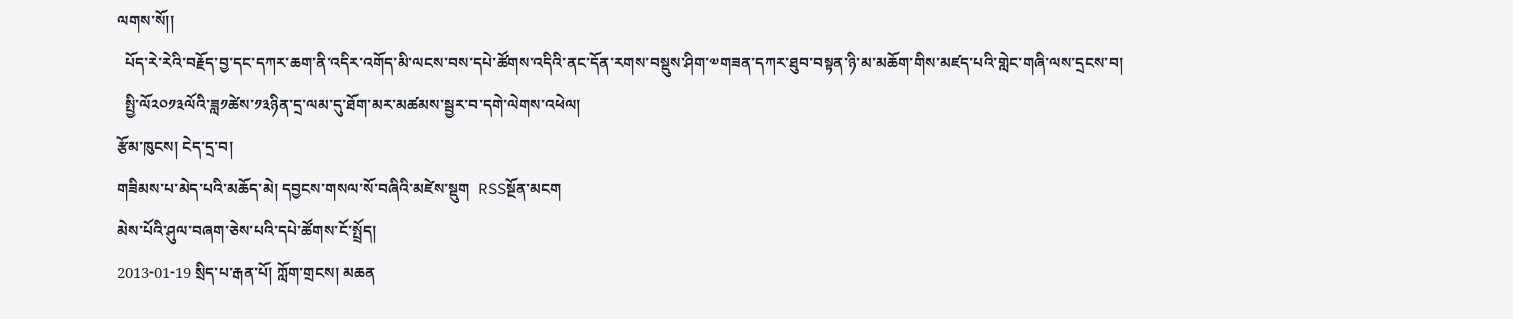ལགས་སོ།།
  པོད་རེ་རེའི་བརྗོད་བྱ་དང་དཀར་ཆག་ནི་འདིར་འགོད་མི་ལངས་བས་དཔེ་ཚོགས་འདིའི་ནང་དོན་རགས་བསྡུས་ཤིག་༧གཟན་དཀར་ཐུབ་བསྟན་ཉི་མ་མཆོག་གིས་མཛད་པའི་གླེང་གཞི་ལས་དྲངས་བ།
  སྤྱི་ལོ༢༠༡༣ལོའི་ཟླ༡ཚེས་༡༣ཉིན་དྲ་ལམ་དུ་ཐོག་མར་མཚམས་སྦྱར་བ་དགེ་ལེགས་འཕེལ།
རྩོམ་ཁུངས། ངེད་དྲ་བ།
གཟིམས་པ་མེད་པའི་མཆོད་མེ། དབྱངས་གསལ་སོ་བཞིའི་མཛེས་སྡུག  RSSསྔོན་མངག
མེས་པོའི་ཤུལ་བཞག་ཅེས་པའི་དཔེ་ཚོགས་ངོ་སྤྲོད།
2013-01-19 སྲིད་པ་རྒན་པོ། ཀློག་གྲངས། མཆན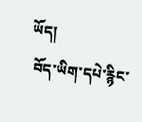ཡོད།
 བོད་ཡིག་དཔེ་རྙིང་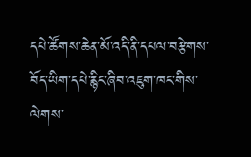དཔེ་ཚོགས་ཆེན་མོ་འདི་ནི་དཔལ་བརྩེགས་བོད་ཡིག་དཔེ་རྙིང་ཞིབ་འཇུག་ཁང་གིས་ལེགས་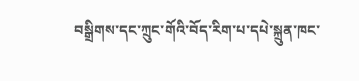བསྒྲིགས་དང་ཀྲུང་གོའི་བོད་རིག་པ་དཔེ་སྐྲུན་ཁང་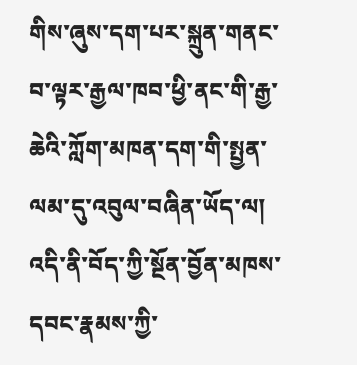གིས་ཞུས་དག་པར་སྐྲུན་གནང་བ་ལྟར་རྒྱལ་ཁབ་ཕྱི་ནང་གི་རྒྱ་ཆེའི་ཀློག་མཁན་དག་གི་སྤྱན་ལམ་དུ་འབུལ་བཞིན་ཡོད་ལ། འདི་ནི་བོད་ཀྱི་སྔོན་བྱོན་མཁས་དབང་རྣམས་ཀྱི་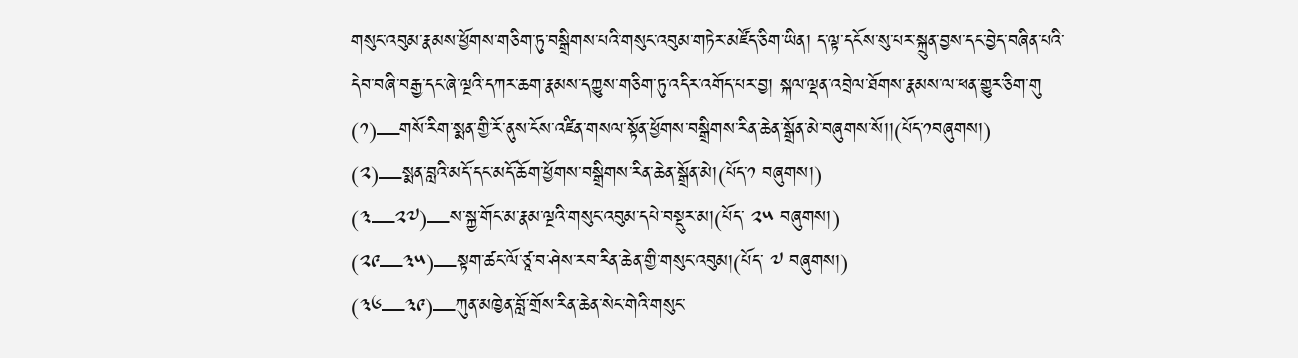གསུང་འབུམ་རྣམས་ཕྱོགས་གཅིག་ཏུ་བསྒྲིགས་པའི་གསུང་འབུམ་གཏེར་མཛོད་ཅིག་ཡིན། ད་ལྟ་དངོས་སུ་པར་སྐྲུན་བྱས་དང་བྱེད་བཞིན་པའི་དེབ་བཞི་བརྒྱ་དང་ཞེ་ལྔའི་དཀར་ཆག་རྣམས་དཀྱུས་གཅིག་ཏུ་འདིར་འགོད་པར་བྱ། སྐལ་ལྡན་འབྲེལ་ཐོགས་རྣམས་ལ་ཕན་གྱུར་ཅིག་གུ
(༡)—གསོ་རིག་སྨན་གྱི་རོ་ནུས་ངོས་འཛིན་གསལ་སྟོན་ཕྱོགས་བསྒྲིགས་རིན་ཆེན་སྒྲོན་མེ་བཞུགས་སོ།།(པོད་༡བཞུགས།)
(༢)—སྨན་བླའི་མདོ་དང་མདོ་ཆོག་ཕྱོགས་བསྒྲིགས་རིན་ཆེན་སྒྲོན་མེ།(པོད་༡ བཞུགས།)
(༣—༢༧)—ས་སྐྱ་གོང་མ་རྣམ་ལྔའི་གསུང་འབུམ་དཔེ་བསྡུར་མ།(པོད་ ༢༥ བཞུགས།)
(༢༩—༣༥)—སྟག་ཚང་ལོ་ཙཱ་བ་ཤེས་རབ་རིན་ཆེན་གྱི་གསུང་འབུམ།(པོད་ ༧ བཞུགས།)
(༣༦—༣༩)—ཀུན་མཁྱེན་བློ་གྲོས་རིན་ཆེན་སེང་གེའི་གསུང་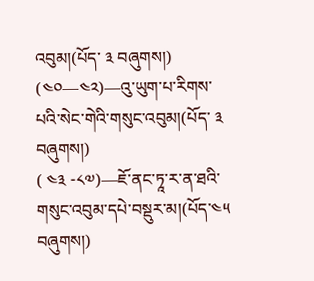འབུམ།(པོད་ ༣ བཞུགས།)
(༤༠—༤༢)—འུ་ཡུག་པ་རིགས་པའི་སེང་གེའི་གསུང་འབུམ།(པོད་ ༣ བཞུགས།)
( ༤༣ -༨༧)—ཇོ་ནང་ཏཱ་ར་ན་ཐའི་གསུང་འབུམ་དཔེ་བསྡུར་མ།(པོད་༤༥ བཞུགས།)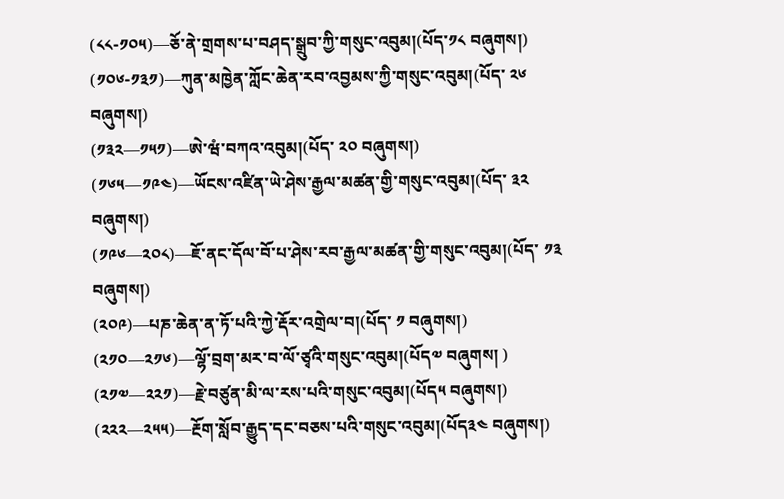(༨༨-༡༠༥)—ཅོ་ནེ་གྲགས་པ་བཤད་སྒྲུབ་ཀྱི་གསུང་འབུམ།(པོད་༡༨ བཞུགས།)
(༡༠༦-༡༣༡)—ཀུན་མཁྱེན་ཀློང་ཆེན་རབ་འབྱམས་ཀྱི་གསུང་འབུམ།(པོད་ ༢༦ བཞུགས།)
(༡༣༢—༡༥༡)—ཨེ་ཝཾ་བཀའ་འབུམ།(པོད་ ༢༠ བཞུགས།)
(༡༦༥—༡༩༤)—ཡོངས་འཛིན་ཡེ་ཤེས་རྒྱལ་མཚན་གྱི་གསུང་འབུམ།(པོད་ ༣༢ བཞུགས།)
(༡༩༦—༢༠༨)—ཇོ་ནང་དོལ་བོ་པ་ཤེས་རབ་རྒྱལ་མཚན་གྱི་གསུང་འབུམ།(པོད་ ༡༣ བཞུགས།)
(༢༠༩)—པཎ་ཆེན་ན་ཏོ་པའི་ཀྱེ་རྡོར་འགྲེལ་བ།(པོད་ ༡ བཞུགས།)
(༢༡༠—༢༡༦)—ལྷོ་བྲག་མར་བ་ལོ་ཙྭའི་གསུང་འབུམ།(པོད༧ བཞུགས། )
(༢༡༧—༢༢༡)—རྗེ་བཙུན་མི་ལ་རས་པའི་གསུང་འབུམ།(པོད༥ བཞུགས།)
(༢༢༢—༢༥༥)—རྔོག་སློབ་རྒྱུད་དང་བཅས་པའི་གསུང་འབུམ།(པོད༣༤ བཞུགས།)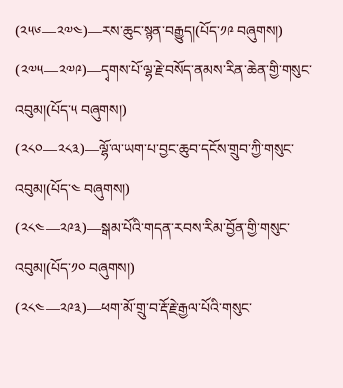(༢༥༦—༢༧༤)—རས་ཆུང་སྙན་བརྒྱུད།(པོད་༡༩ བཞུགས།)
(༢༧༥—༢༧༩)—དྭགས་པོ་ལྷ་རྗེ་བསོད་ནམས་རིན་ཆེན་གྱི་གསུང་འབུམ།(པོད་༥ བཞུགས།)
(༢༨༠—༢༨༣)—ལྷོ་ལ་ཡག་པ་བྱང་ཆུབ་དངོས་གྲུབ་ཀྱི་གསུང་འབུམ།(པོད་༤ བཞུགས།)
(༢༨༤—༢༩༣)—སྒམ་པོའི་གདན་རབས་རིམ་བྱོན་གྱི་གསུང་འབུམ།(པོད་༡༠ བཞུགས།)
(༢༨༤—༢༩༣)—ཕག་མོ་གྲུ་བ་རྡོ་རྗེ་རྒྱལ་པོའི་གསུང་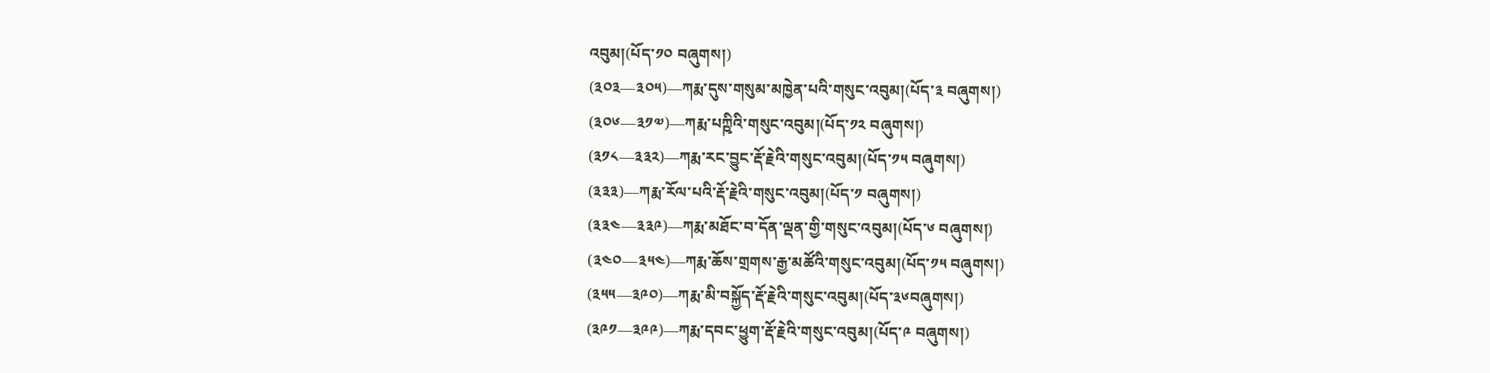འབུམ།(པོད་༡༠ བཞུགས།)
(༣༠༣—༣༠༥)—ཀརྨ་དུས་གསུམ་མཁྱེན་པའི་གསུང་འབུམ།(པོད་༣ བཞུགས།)
(༣༠༦—༣༡༧)—ཀརྨ་པཀྵིའི་གསུང་འབུམ།(པོད་༡༢ བཞུགས།)
(༣༡༨—༣༣༢)—ཀརྨ་རང་བྱུང་རྡོ་རྗེའི་གསུང་འབུམ།(པོད་༡༥ བཞུགས།)
(༣༣༣)—ཀརྨ་རོལ་པའི་རྡོ་རྗེའི་གསུང་འབུམ།(པོད་༡ བཞུགས།)
(༣༣༤—༣༣༩)—ཀརྨ་མཐོང་བ་དོན་ལྡན་གྱི་གསུང་འབུམ།(པོད་༦ བཞུགས།)
(༣༤༠—༣༥༤)—ཀརྨ་ཆོས་གྲགས་རྒྱ་མཚོའི་གསུང་འབུམ།(པོད་༡༥ བཞུགས།)
(༣༥༥—༣༩༠)—ཀརྨ་མི་བསྐྱོད་རྡོ་རྗེའི་གསུང་འབུམ།(པོད་༣༦བཞུགས།)
(༣༩༡—༣༩༩)—ཀརྨ་དབང་ཕྱུག་རྡོ་རྗེའི་གསུང་འབུམ།(པོད་༩ བཞུགས།)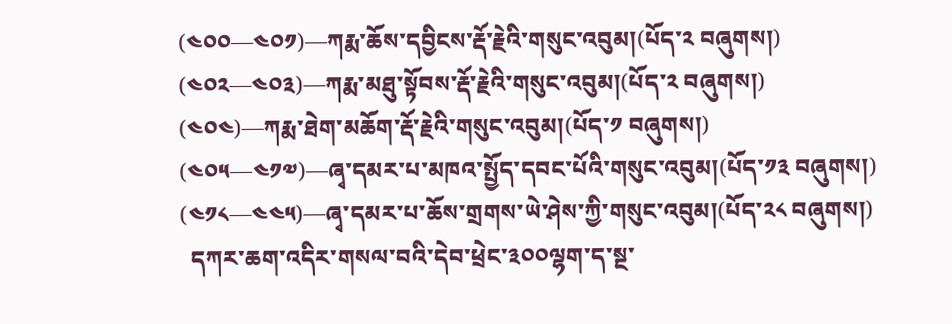(༤༠༠—༤༠༡)—ཀརྨ་ཆོས་དབྱིངས་རྡོ་རྗེའི་གསུང་འབུམ།(པོད་༢ བཞུགས།)
(༤༠༢—༤༠༣)—ཀརྨ་མཐུ་སྟོབས་རྡོ་རྗེའི་གསུང་འབུམ།(པོད་༢ བཞུགས།)
(༤༠༤)—ཀརྨ་ཐེག་མཆོག་རྡོ་རྗེའི་གསུང་འབུམ།(པོད་༡ བཞུགས།)
(༤༠༥—༤༡༧)—ཞྭ་དམར་པ་མཁའ་སྤྱོད་དབང་པོའི་གསུང་འབུམ།(པོད་༡༣ བཞུགས།)
(༤༡༨—༤༤༥)—ཞྭ་དམར་པ་ཆོས་གྲགས་ཡེ་ཤེས་ཀྱི་གསུང་འབུམ།(པོད་༢༨ བཞུགས།)
  དཀར་ཆག་འདིར་གསལ་བའི་དེབ་ཕྲེང་༣༠༠ལྷག་ད་སྔ་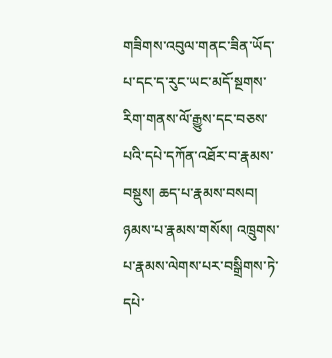གཟིགས་འབུལ་གནང་ཟིན་ཡོད་པ་དང་ད་རུང་ཡང་མདོ་སྔགས་རིག་གནས་ལོ་རྒྱུས་དང་བཅས་པའི་དཔེ་དཀོན་འཐོར་བ་རྣམས་བསྡུས། ཆད་པ་རྣམས་བསབ། ཉམས་པ་རྣམས་གསོས། འཁྲུགས་པ་རྣམས་ལེགས་པར་བསྒྲིགས་ཏེ་དཔེ་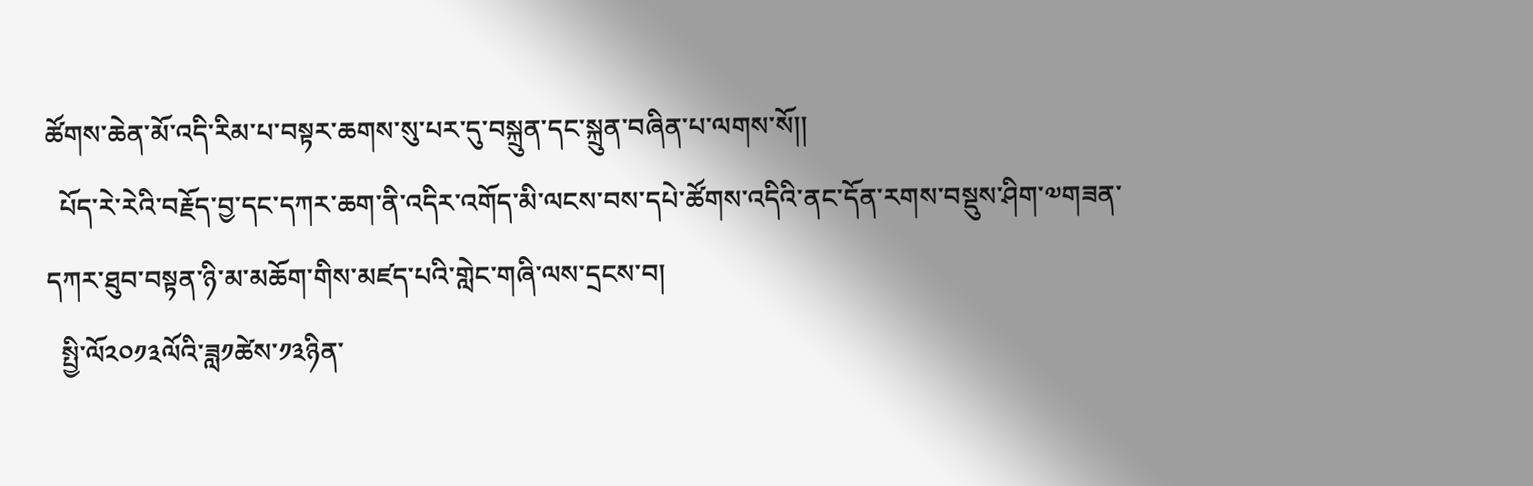ཚོགས་ཆེན་མོ་འདི་རིམ་པ་བསྟར་ཆགས་སུ་པར་དུ་བསྐྲུན་དང་སྐྲུན་བཞིན་པ་ལགས་སོ།།
  པོད་རེ་རེའི་བརྗོད་བྱ་དང་དཀར་ཆག་ནི་འདིར་འགོད་མི་ལངས་བས་དཔེ་ཚོགས་འདིའི་ནང་དོན་རགས་བསྡུས་ཤིག་༧གཟན་དཀར་ཐུབ་བསྟན་ཉི་མ་མཆོག་གིས་མཛད་པའི་གླེང་གཞི་ལས་དྲངས་བ།
  སྤྱི་ལོ༢༠༡༣ལོའི་ཟླ༡ཚེས་༡༣ཉིན་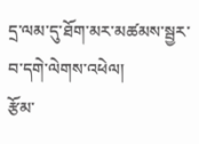དྲ་ལམ་དུ་ཐོག་མར་མཚམས་སྦྱར་བ་དགེ་ལེགས་འཕེལ།
རྩོམ་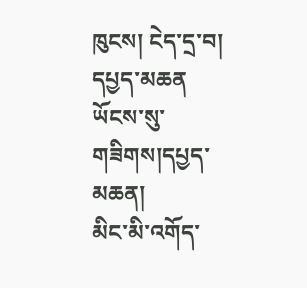ཁུངས། ངེད་དྲ་བ།
དཔྱད་མཆན ཡོངས་སུ་གཟིགས།དཔྱད་མཆན།
མིང་མི་འགོད་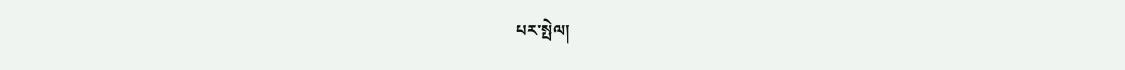པར་སྤེལ།